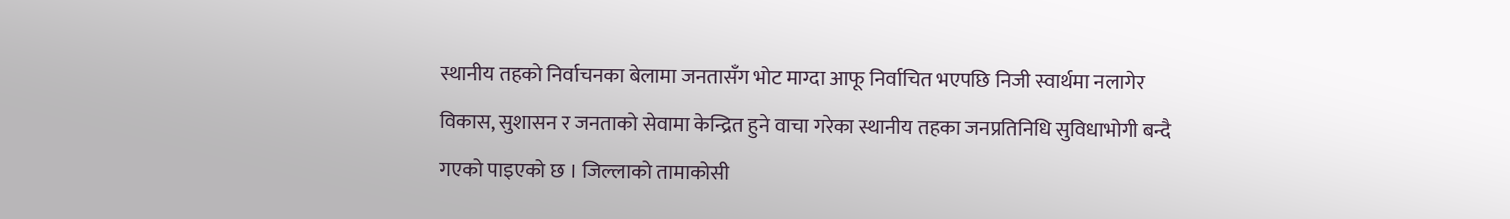स्थानीय तहको निर्वाचनका बेलामा जनतासँग भोट माग्दा आफू निर्वाचित भएपछि निजी स्वार्थमा नलागेर विकास, सुशासन र जनताको सेवामा केन्द्रित हुने वाचा गरेका स्थानीय तहका जनप्रतिनिधि सुविधाभोगी बन्दै गएको पाइएको छ । जिल्लाको तामाकोसी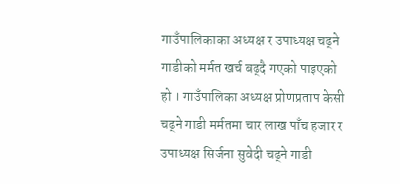गाउँपालिकाका अध्यक्ष र उपाध्यक्ष चढ्ने गाडीको मर्मत खर्च बढ्दै गएको पाइएको हो । गाउँपालिका अध्यक्ष प्रोणप्रताप केसी चढ्ने गाडी मर्मतमा चार लाख पाँच हजार र उपाध्यक्ष सिर्जना सुवेदी चढ्ने गाडी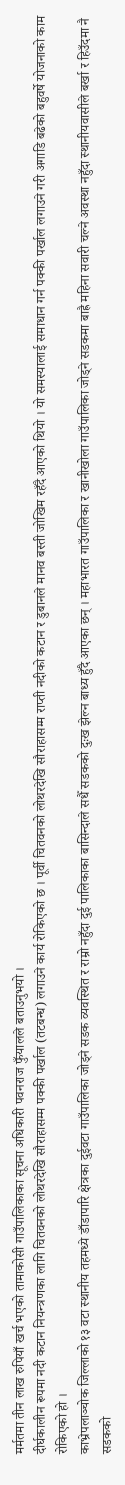मर्मतमा तीन लाख रुपियाँ खर्च भएको तामाकोसी गाउँपालिकाका सूचना अधिकारी पवनराज फुँयालले बताउनुभयो ।
दीर्घकालीन रूपमा नदी कटान नियन्त्रणका लागि चितवनको लोथरदेखि सौराहासम्म पक्की पर्खाल (तटबन्ध) लगाउने कार्य रोकिएको छ । पूर्वी चितवनको लोथरदेखि सौराहासम्म राप्ती नदीको कटान र डुबानले मानव बस्ती जोखिम रहँदै आएको थियो । यो समस्यालाई समाधान गर्न पक्की पर्खाल लगाउने गरी अगाडि बढेको बहुवर्षे योजनाको काम रोकिएको हो ।
काभ्रेपलाञ्चोक जिल्लाको १३ वटा स्थानीय तहमध्ये डाँडापारि क्षेत्रका दुईवटा गाउँपालिका जोड्ने सडक व्यवस्थित र राम्रो नहुँदा दुई पालिकाका बासिन्दाले सधैँ सडकको दुःख झेल्न बाध्य हुँदै आएका छन् । महाभारत गाउँपालिका र खानीखोला गाउँपालिका जोड्ने सडकमा बाह्रै महिना सवारी चल्ने अवस्था नहुँदा स्थानीयवासीले बर्खा र हिउँदमा नै सडकको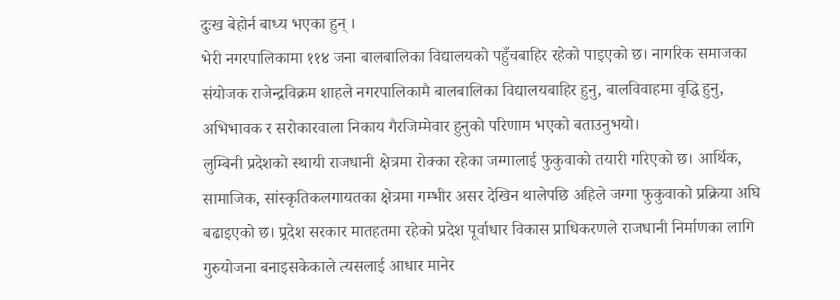दुःख बेहोर्न बाध्य भएका हुन् ।
भेरी नगरपालिकामा ११४ जना बालबालिका विद्यालयको पहुँचबाहिर रहेको पाइएको छ। नागरिक समाजका संयोजक राजेन्द्रविक्रम शाहले नगरपालिकामै बालबालिका विद्यालयबाहिर हुनु, बालविवाहमा वृद्धि हुनु, अभिभावक र सरोकारवाला निकाय गैरजिम्मेवार हुनुको परिणाम भएको बताउनुभयो।
लुम्बिनी प्रदेशको स्थायी राजधानी क्षेत्रमा रोक्का रहेका जग्गालाई फुकुवाको तयारी गरिएको छ। आर्थिक, सामाजिक, सांस्कृतिकलगायतका क्षेत्रमा गम्भीर असर देखिन थालेपछि अहिले जग्गा फुकुवाको प्रक्रिया अघि बढाइएको छ। प्र्रदेश सरकार मातहतमा रहेको प्रदेश पूर्वाधार विकास प्राधिकरणले राजधानी निर्माणका लागि गुरुयोजना बनाइसकेकाले त्यसलाई आधार मानेर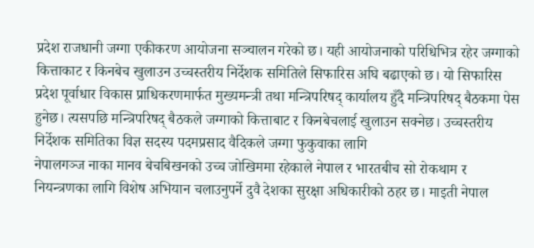प्रदेश राजधानी जग्गा एकीकरण आयोजना सञ्चालन गरेको छ। यही आयोजनाको परिधिभित्र रहेर जग्गाको कित्ताकाट र किनबेच खुलाउन उच्चस्तरीय निर्देशक समितिले सिफारिस अघि बढाएको छ। यो सिफारिस प्रदेश पूर्वाधार विकास प्राधिकरणमार्फत मुख्यमन्त्री तथा मन्त्रिपरिषद् कार्यालय हुँदै मन्त्रिपरिषद् बैठकमा पेस हुनेछ। त्यसपछि मन्त्रिपरिषद् बैठकले जग्गाको कित्ताबाट र किनबेचलाई खुलाउन सक्नेछ। उच्चस्तरीय निर्देशक समितिका विज्ञ सदस्य पदमप्रसाद वैदिकले जग्गा फुकुवाका लागि
नेपालगञ्ज नाका मानव बेचबिखनको उच्च जोखिममा रहेकाले नेपाल र भारतबीच सो रोकथाम र नियन्त्रणका लागि विशेष अभियान चलाउनुपर्ने दुवै देशका सुरक्षा अधिकारीको ठहर छ। माइती नेपाल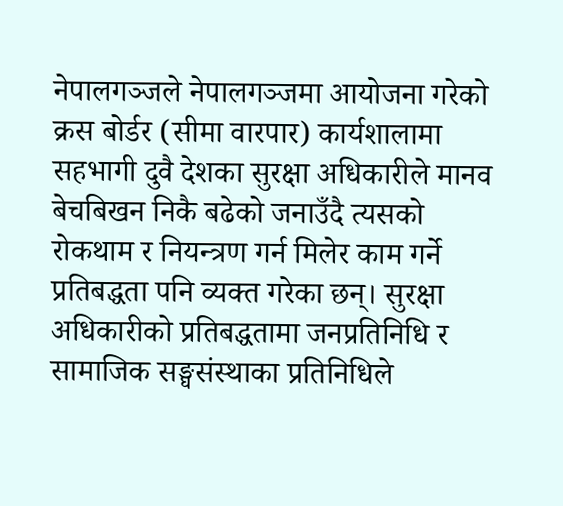नेपालगञ्जले नेपालगञ्जमा आयोजना गरेको क्रस बोर्डर (सीमा वारपार) कार्यशालामा सहभागी दुवै देशका सुरक्षा अधिकारीले मानव बेचबिखन निकै बढेको जनाउँदै त्यसको रोकथाम र नियन्त्रण गर्न मिलेर काम गर्ने प्रतिबद्धता पनि व्यक्त गरेका छन्। सुरक्षा अधिकारीको प्रतिबद्धतामा जनप्रतिनिधि र सामाजिक सङ्घसंस्थाका प्रतिनिधिले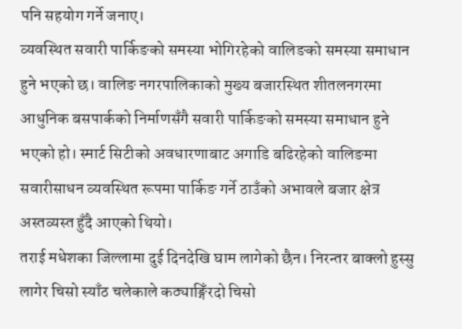पनि सहयोग गर्ने जनाए।
व्यवस्थित सवारी पार्किङको समस्या भोगिरहेको वालिङको समस्या समाधान हुने भएको छ। वालिङ नगरपालिकाको मुख्य बजारस्थित शीतलनगरमा आधुनिक बसपार्कको निर्माणसँगै सवारी पार्किङको समस्या समाधान हुने भएको हो। स्मार्ट सिटीको अवधारणाबाट अगाडि बढिरहेको वालिङमा सवारीसाधन व्यवस्थित रूपमा पार्किङ गर्ने ठाउँको अभावले बजार क्षेत्र अस्तव्यस्त हुँदै आएको थियो।
तराई मधेशका जिल्लामा दुई दिनदेखि घाम लागेको छैन। निरन्तर बाक्लो हुस्सु लागेर चिसो स्याँठ चलेकाले कठ्याङ्गिँरदो चिसो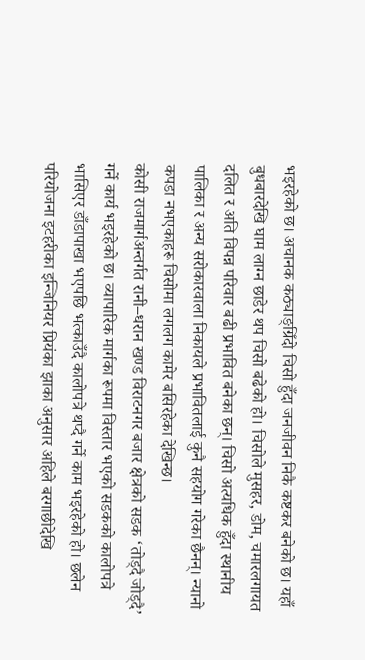भइरहेको छ। अचानक कठ्याङ्ग्रिँदो चिसो हुँदा जनजीवन निकै कष्टकर बनेको छ। यहाँ बुधबारदेखि घाम लाग्न छाडेर थप चिसो बढेको हो। चिसोले मुसहर, डोम, चमारलगायत दलित र अति विपन्न परिवार बढी प्रभावित बनेका छन्। चिसो अत्यधिक हुँदा स्थानीय पालिका र अन्य सरोकारवाला निकायले प्रभावितलाई कुनै सहयोग गरेका छैनन्। न्यानो कपडा नभएकाहरू चिसोमा लगलग कामेर बसिरहेका देखिन्छ।
कोसी राजमार्गअन्तर्गत रानी–धरान खण्ड विराटनगर बजार क्षेत्रको सडक ‘तोड्दै जोड्दै’ गर्ने कार्य भइरहेको छ। व्यापारिक मार्गका रूपमा विस्तार भएको सडकको कालोपत्रे भासिएर डाँडापाखा भएपछि भत्काउँदै कालोपत्रे थप्दै गर्ने काम भइरहेको हो। छलेन परियोजना इटहरीका इन्जिनियर प्रियंका झाका अनुसार अहिले बरगाछीदेखि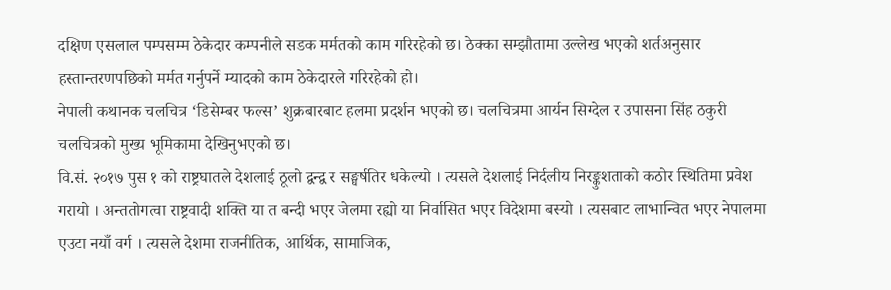दक्षिण एसलाल पम्पसम्म ठेकेदार कम्पनीले सडक मर्मतको काम गरिरहेको छ। ठेक्का सम्झौतामा उल्लेख भएको शर्तअनुसार हस्तान्तरणपछिको मर्मत गर्नुपर्ने म्यादको काम ठेकेदारले गरिरहेको हो।
नेपाली कथानक चलचित्र ‘डिसेम्बर फल्स’ शुक्रबारबाट हलमा प्रदर्शन भएको छ। चलचित्रमा आर्यन सिग्देल र उपासना सिंह ठकुरी चलचित्रको मुख्य भूमिकामा देखिनुभएको छ।
वि.सं. २०१७ पुस १ को राष्ट्रघातले देशलाई ठूलो द्वन्द्व र सङ्घर्षतिर धकेल्यो । त्यसले देशलाई निर्दलीय निरङ्कुशताको कठोर स्थितिमा प्रवेश गरायो । अन्ततोगत्वा राष्ट्रवादी शक्ति या त बन्दी भएर जेलमा रह्यो या निर्वासित भएर विदेशमा बस्यो । त्यसबाट लाभान्वित भएर नेपालमा एउटा नयाँ वर्ग । त्यसले देशमा राजनीतिक, आर्थिक, सामाजिक,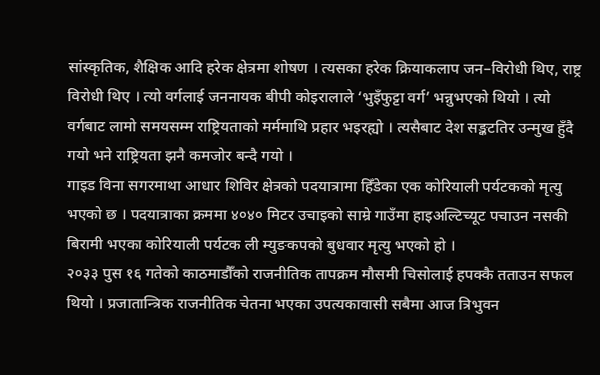सांस्कृतिक, शैक्षिक आदि हरेक क्षेत्रमा शोषण । त्यसका हरेक क्रियाकलाप जन–विरोधी थिए, राष्ट्र विरोधी थिए । त्यो वर्गलाई जननायक बीपी कोइरालाले ‘भुइँफुट्टा वर्ग’ भन्नुभएको थियो । त्यो वर्गबाट लामो समयसम्म राष्ट्रियताको मर्ममाथि प्रहार भइरह्यो । त्यसैबाट देश सङ्कटतिर उन्मुख हुँदै गयो भने राष्ट्रियता झनै कमजोर बन्दै गयो ।
गाइड विना सगरमाथा आधार शिविर क्षेत्रको पदयात्रामा हिँडेका एक कोरियाली पर्यटकको मृत्यु भएको छ । पदयात्राका क्रममा ४०४० मिटर उचाइको साम्रे गाउँमा हाइअल्टिच्यूट पचाउन नसकी बिरामी भएका कोरियाली पर्यटक ली म्युङकपको बुधवार मृत्यु भएको हो ।
२०३३ पुस १६ गतेको काठमाडौँको राजनीतिक तापक्रम मौसमी चिसोलाई हपक्कै तताउन सफल थियो । प्रजातान्त्रिक राजनीतिक चेतना भएका उपत्यकावासी सबैमा आज त्रिभुवन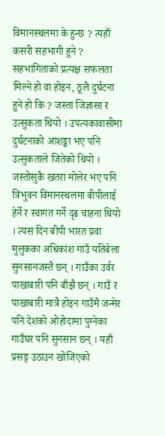विमानस्थलमा के हुन्छ ? त्यहाँ कसरी सहभागी हुने ? सहभागिताको प्रत्यक्ष सफलता मिल्ने हो वा होइन, ठूलै दुर्घटना हुने हो कि ? जस्ता जिज्ञासा र उत्सुकता थियो । उपत्यकावासीमा दुर्घटनाको आशङ्का भए पनि उत्सुकताले जितेको थियो । जस्तोसुकै खतरा मोलेर भए पनि त्रिभुवन विमानस्थलमा बीपीलाई हेर्ने र स्वागत गर्ने दृढ चाहना थियो । त्यस दिन बीपी भारत प्रवा
मुलुकका अधिकांश गाउँ यतिबेला सुनसानजस्तै छन् । गाउँका उर्वर पाखाबारी पनि बाँझै छन् । गाउँ र पाखाबारी मात्रै होइन गाउँमै जन्मेर पनि देशको ओहोदामा पुग्नेका गाउँघर पनि सुनसान छन् । यहाँ प्रसङ्ग उठाउन खोजिएको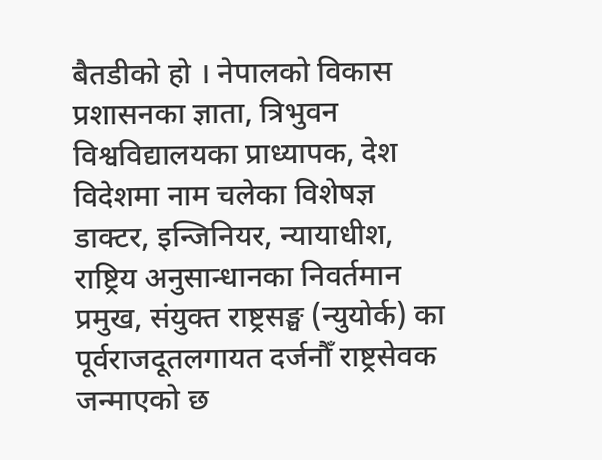बैतडीको हो । नेपालको विकास प्रशासनका ज्ञाता, त्रिभुवन विश्वविद्यालयका प्राध्यापक, देश विदेशमा नाम चलेका विशेषज्ञ डाक्टर, इन्जिनियर, न्यायाधीश, राष्ट्रिय अनुसान्धानका निवर्तमान प्रमुख, संयुक्त राष्ट्रसङ्घ (न्युयोर्क) का पूर्वराजदूतलगायत दर्जनौँ राष्ट्रसेवक जन्माएको छ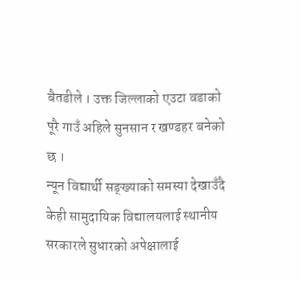बैतडीले । उक्त जिल्लाको एउटा वडाको पूरै गाउँ अहिले सुनसान र खण्डहर बनेको छ ।
न्यून विद्यार्थी सङ्ख्याको समस्या देखाउँदै केही सामुदायिक विद्यालयलाई स्थानीय सरकारले सुधारको अपेक्षालाई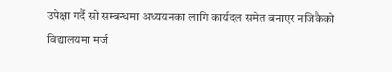उपेक्षा गर्दै सो सम्बन्धमा अध्ययनका लागि कार्यदल समेत बनाएर नजिकैको विद्यालयमा मर्ज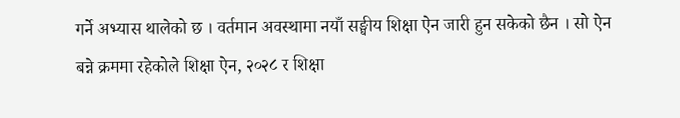गर्ने अभ्यास थालेको छ । वर्तमान अवस्थामा नयाँ सङ्घीय शिक्षा ऐन जारी हुन सकेको छैन । सो ऐन बन्ने क्रममा रहेकोले शिक्षा ऐन, २०२८ र शिक्षा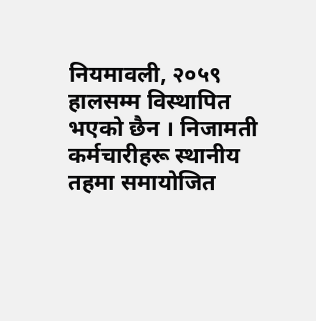नियमावली, २०५९ हालसम्म विस्थापित भएको छैन । निजामती कर्मचारीहरू स्थानीय तहमा समायोजित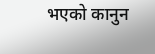भएको कानुन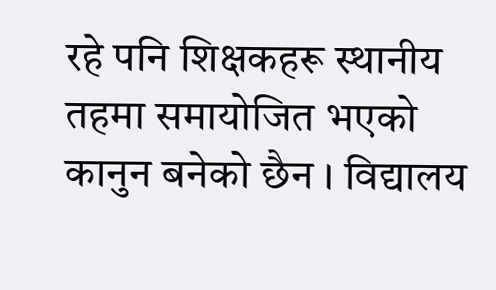रहे पनि शिक्षकहरू स्थानीय तहमा समायोजित भएको कानुन बनेको छैन । विद्यालय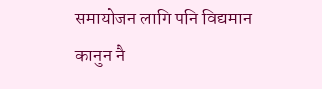समायोजन लागि पनि विद्यमान कानुन नै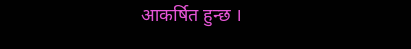आकर्षित हुन्छ ।